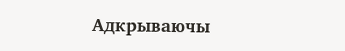Адкрываючы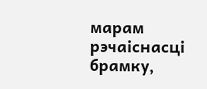марам рэчаіснасці брамку,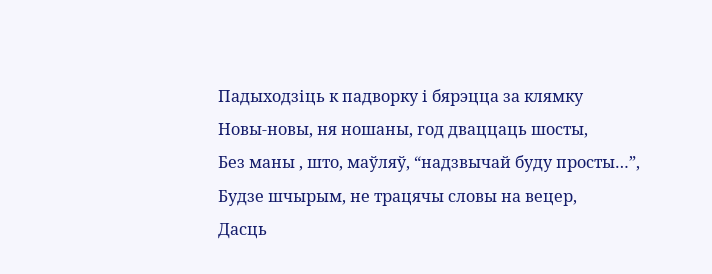Падыходзіць к падворку і бярэцца за клямку
Новы-новы, ня ношаны, год дваццаць шосты,
Без маны , што, маўляў, “надзвычай буду просты…”,
Будзе шчырым, не трацячы словы на вецер,
Дасць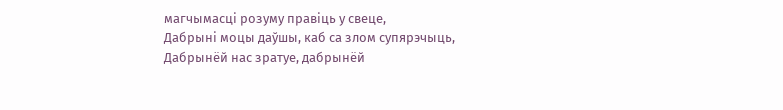магчымасці розуму правіць у свеце,
Дабрыні моцы даўшы, каб са злом супярэчыць,
Дабрынёй нас зратуе, дабрынёй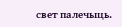свет палечыць.